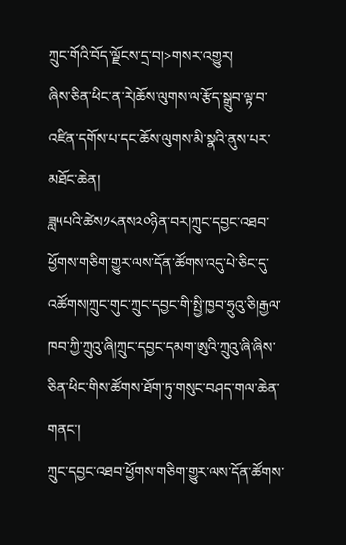ཀྲུང་གོའི་བོད་ལྗོངས་དྲ་བ།>གསར་འགྱུར།
ཞིས་ཅིན་ཕིང་ན་རེ།ཆོས་ལུགས་ལ་རྩོད་སྒྲུབ་ལྟ་བ་འཛིན་དགོས་པ་དང་ཆོས་ལུགས་མི་སྣའི་ནུས་པར་མཐོང་ཆེན།
ཟླ༥པའི་ཚེས༡༨ནས༢༠ཉིན་བར།ཀྲུང་དབྱང་འཐབ་ཕྱོགས་གཅིག་གྱུར་ལས་དོན་ཚོགས་འདུ་པེ་ཅིང་དུ་འཚོགས།ཀྲུང་གུང་ཀྲུང་དབྱང་གི་སྤྱི་ཁྱབ་ཧྲུའུ་ཅི།རྒྱལ་ཁབ་ཀྱི་ཀྲུའུ་ཞི།ཀྲུང་དབྱང་དམག་ཨུའི་ཀྲུའུ་ཞི་ཞིས་ཅིན་ཕིང་གིས་ཚོགས་ཐོག་ཏུ་གསུང་བཤད་གལ་ཆེན་གནང་།
ཀྲུང་དབྱང་འཐབ་ཕྱོགས་གཅིག་གྱུར་ལས་དོན་ཚོགས་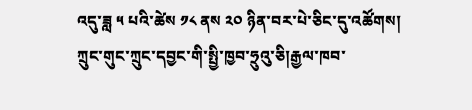འདུ་ཟླ ༥ པའི་ཚེས ༡༨ ནས ༢༠ ཉིན་བར་པེ་ཅིང་དུ་འཚོགས། ཀྲུང་གུང་ཀྲུང་དབྱང་གི་སྤྱི་ཁྱབ་ཧྲུའུ་ཅི།རྒྱལ་ཁབ་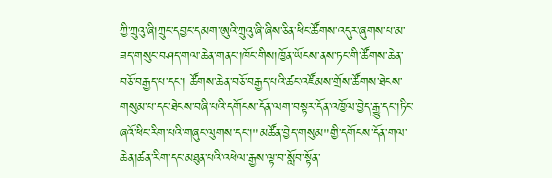ཀྱི་ཀྲུའུ་ཞི།ཀྲུང་དབྱང་དམག་ཨུའི་ཀྲུའུ་ཞི་ཞིས་ཅིན་ཕིང་ཚོགས་འདུར་ཞུགས་པ་མ་ཟད་གསུང་བཤད་གལ་ཆེན་གནང་།ཁོང་གིས།ཁྱོན་ཡོངས་ནས་ཏང་གི་ཚོགས་ཆེན་བཅོ་བརྒྱད་པ་དང་། ཚོགས་ཆེན་བཅོ་བརྒྱད་པའི་ཚང་འཛོམས་གྲོས་ཚོགས་ཐེངས་གསུམ་པ་དང་ཐེངས་བཞི་པའི་དགོངས་དོན་ལག་བསྟར་དོན་འཁྱོལ་བྱེད་རྒྱུ་དང་།ཏིང་ཞའོ་ཕིང་རིག་པའི་གཞུང་ལུགས་དང་།"མཚོན་བྱེད་གསུམ"གྱི་དགོངས་དོན་གལ་ཆེན།ཚན་རིག་དང་མཐུན་པའི་འཕེལ་རྒྱས་ལྟ་བ་སློབ་སྟོན་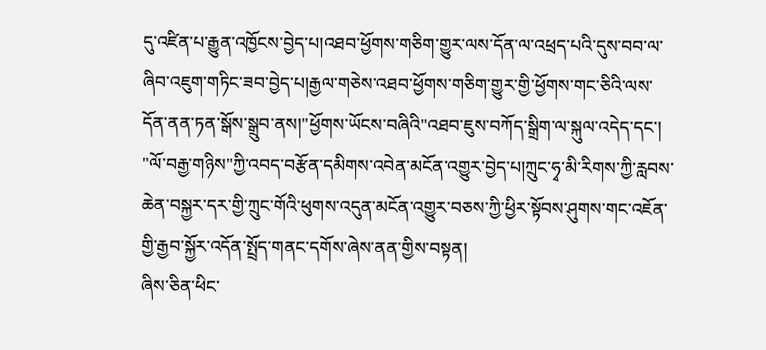དུ་འཛིན་པ་རྒྱུན་འཁྱོངས་བྱེད་པ།འཐབ་ཕྱོགས་གཅིག་གྱུར་ལས་དོན་ལ་འཕྲད་པའི་དུས་བབ་ལ་ཞིབ་འཇུག་གཏིང་ཟབ་བྱེད་པ།རྒྱལ་གཅེས་འཐབ་ཕྱོགས་གཅིག་གྱུར་གྱི་ཕྱོགས་གང་ཅིའི་ལས་དོན་ནན་ཏན་སྒོས་སྒྲུབ་ནས།"ཕྱོགས་ཡོངས་བཞིའི"འཐབ་ཇུས་བཀོད་སྒྲིག་ལ་སྐུལ་འདེད་དང་། "ལོ་བརྒྱ་གཉིས"ཀྱི་འབད་བརྩོན་དམིགས་འབེན་མངོན་འགྱུར་བྱེད་པ།ཀྲུང་ཧྭ་མི་རིགས་ཀྱི་རླབས་ཆེན་བསྐྱར་དར་གྱི་ཀྲུང་གོའི་ཕུགས་འདུན་མངོན་འགྱུར་བཅས་ཀྱི་ཕྱིར་སྟོབས་ཤུགས་གང་འཇོན་གྱི་རྒྱབ་སྐྱོར་འདོན་སྤྲོད་གནང་དགོས་ཞེས་ནན་གྱིས་བསྟན།
ཞིས་ཅིན་ཕིང་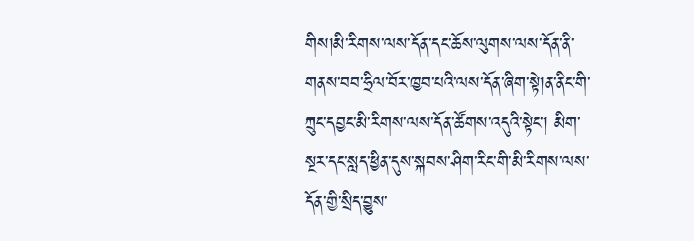གིས།མི་རིགས་ལས་དོན་དང་ཆོས་ལུགས་ལས་དོན་ནི་གནས་བབ་ཧྲིལ་བོར་ཁྱབ་པའི་ལས་དོན་ཞིག་སྟེ།ན་ནིང་གི་ཀྲུང་དབྱང་མི་རིགས་ལས་དོན་ཚོགས་འདུའི་སྟེང་། མིག་སྔར་དང་སླད་ཕྱིན་དུས་སྐབས་ཤིག་རིང་གི་མི་རིགས་ལས་དོན་གྱི་སྲིད་བྱུས་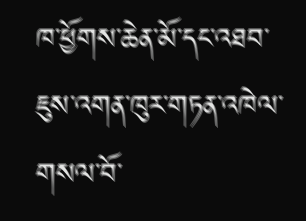ཁ་ཕྱོགས་ཆེན་མོ་དང་འཐབ་ཇུས་འགན་ཁུར་གཏན་འཁེལ་གསལ་བོ་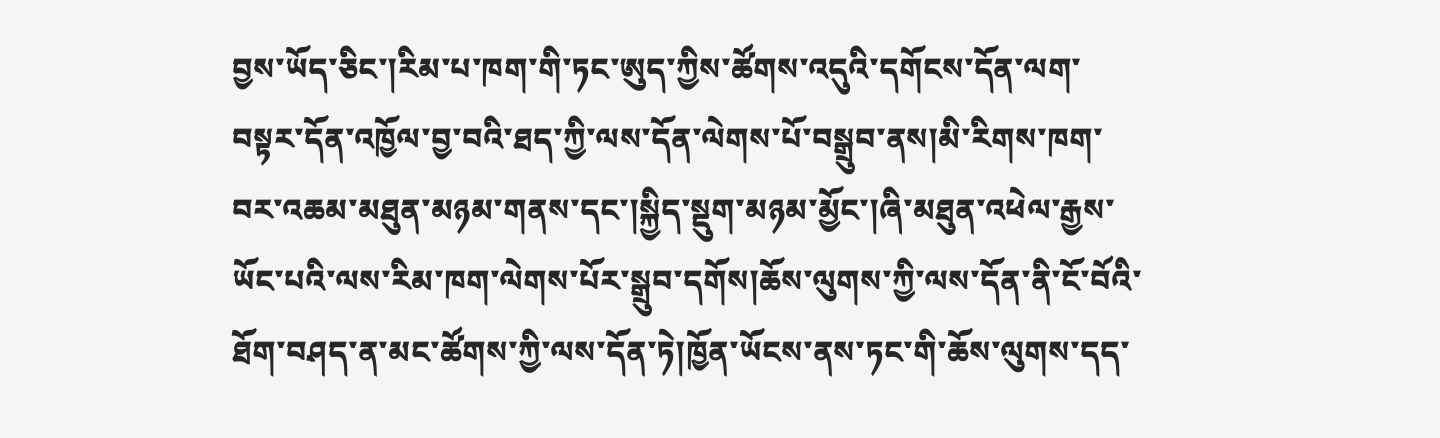བྱས་ཡོད་ཅིང་།རིམ་པ་ཁག་གི་ཏང་ཨུད་ཀྱིས་ཚོགས་འདུའི་དགོངས་དོན་ལག་བསྟར་དོན་འཁྱོལ་བྱ་བའི་ཐད་ཀྱི་ལས་དོན་ལེགས་པོ་བསྒྲུབ་ནས།མི་རིགས་ཁག་བར་འཆམ་མཐུན་མཉམ་གནས་དང་།སྐྱིད་སྡུག་མཉམ་མྱོང་།ཞི་མཐུན་འཕེལ་རྒྱས་ཡོང་པའི་ལས་རིམ་ཁག་ལེགས་པོར་སྒྲུབ་དགོས།ཆོས་ལུགས་ཀྱི་ལས་དོན་ནི་ངོ་བོའི་ཐོག་བཤད་ན་མང་ཚོགས་ཀྱི་ལས་དོན་ཏེ།ཁྱོན་ཡོངས་ནས་ཏང་གི་ཆོས་ལུགས་དད་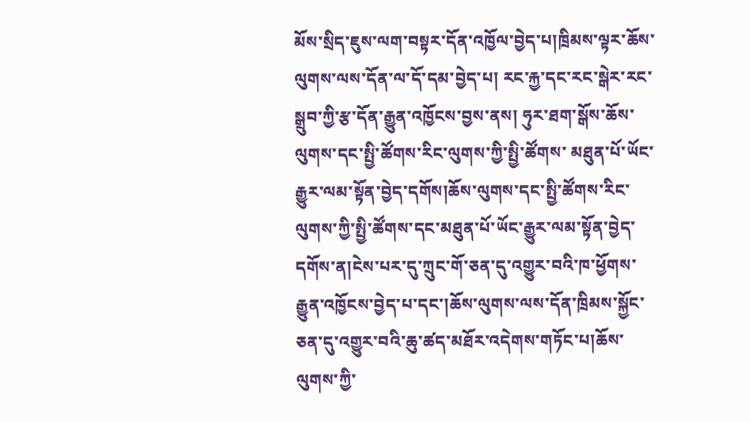མོས་སྲིད་ཇུས་ལག་བསྟར་དོན་འཁྱོལ་བྱེད་པ།ཁྲིམས་ལྟར་ཆོས་ལུགས་ལས་དོན་ལ་དོ་དམ་བྱེད་པ། རང་རྐྱ་དང་རང་སྒེར་རང་སྒྲུབ་ཀྱི་རྩ་དོན་རྒྱུན་འཁྱོངས་བྱས་ནས། ཧུར་ཐག་སྒོས་ཆོས་ལུགས་དང་སྤྱི་ཚོགས་རིང་ལུགས་ཀྱི་སྤྱི་ཚོགས་ མཐུན་པོ་ཡོང་རྒྱུར་ལམ་སྟོན་བྱེད་དགོས།ཆོས་ལུགས་དང་སྤྱི་ཚོགས་རིང་ལུགས་ཀྱི་སྤྱི་ཚོགས་དང་མཐུན་པོ་ཡོང་རྒྱུར་ལམ་སྟོན་བྱེད་དགོས་ན།ངེས་པར་དུ་ཀྲུང་གོ་ཅན་དུ་འགྱུར་བའི་ཁ་ཕྱོགས་རྒྱུན་འཁྱོངས་བྱེད་པ་དང་།ཆོས་ལུགས་ལས་དོན་ཁྲིམས་སྐྱོང་ཅན་དུ་འགྱུར་བའི་ཆུ་ཚད་མཐོར་འདེགས་གཏོང་པ།ཆོས་ལུགས་ཀྱི་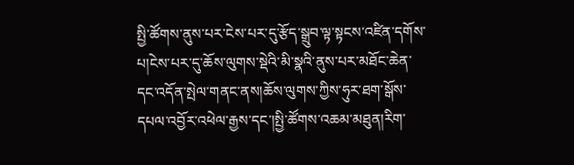སྤྱི་ཚོགས་ནུས་པར་ངེས་པར་དུ་རྩོད་སྒྲུབ་ལྟ་སྟངས་འཛིན་དགོས་པ།ངེས་པར་དུ་ཆོས་ལུགས་སྡེའི་མི་སྣའི་ནུས་པར་མཐོང་ཆེན་དང་འདོན་སྤེལ་གནང་ནས།ཆོས་ལུགས་ཀྱིས་ཧུར་ཐག་སྒོས་དཔལ་འབྱོར་འཕེལ་རྒྱས་དང་།སྤྱི་ཚོགས་འཆམ་མཐུན།རིག་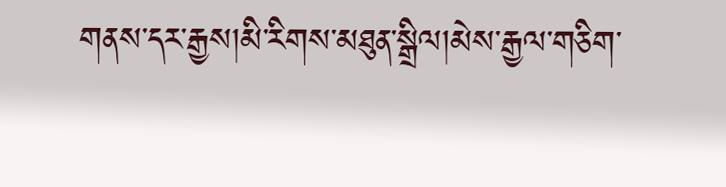གནས་དར་རྒྱས།མི་རིགས་མཐུན་སྒྲིལ།མེས་རྒྱལ་གཅིག་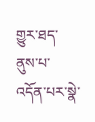གྱུར་ཐད་ནུས་པ་འདོན་པར་སྣེ་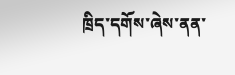ཁྲིད་དགོས་ཞེས་ནན་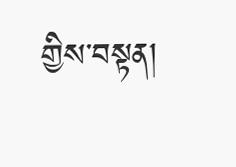གྱིས་བསྟན།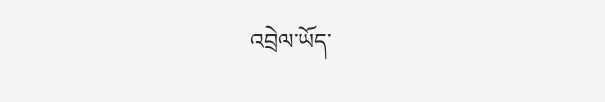འབྲེལ་ཡོད་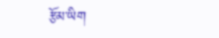རྩོམ་ཡིག